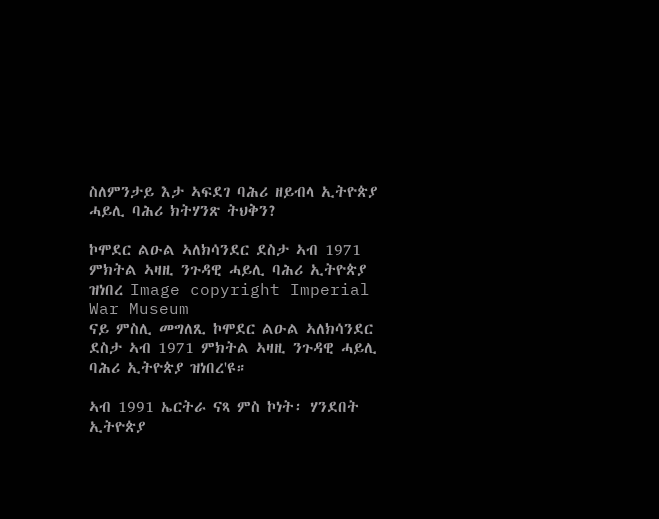ስለምንታይ እታ ኣፍደገ ባሕሪ ዘይብላ ኢትዮጵያ ሓይሊ ባሕሪ ክትሃንጽ ትህቅን?

ኮሞደር ልዑል ኣለክሳንደር ደስታ ኣብ 1971 ምክትል ኣዛዚ ንጉዳዊ ሓይሊ ባሕሪ ኢትዮጵያ ዝነበረ Image copyright Imperial War Museum
ናይ ምስሊ መግለጺ ኮሞደር ልዑል ኣለክሳንደር ደስታ ኣብ 1971 ምክትል ኣዛዚ ንጉዳዊ ሓይሊ ባሕሪ ኢትዮጵያ ዝነበረ'ዩ።

ኣብ 1991 ኤርትራ ናጻ ምስ ኮነት፡ ሃንደበት ኢትዮጵያ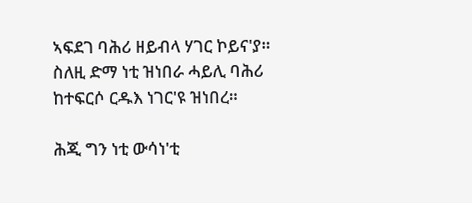ኣፍደገ ባሕሪ ዘይብላ ሃገር ኮይና'ያ። ስለዚ ድማ ነቲ ዝነበራ ሓይሊ ባሕሪ ከተፍርሶ ርዱእ ነገር'ዩ ዝነበረ።

ሕጂ ግን ነቲ ውሳነ'ቲ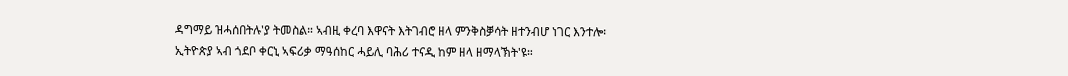ዳግማይ ዝሓሰበትሉ'ያ ትመስል። ኣብዚ ቀረባ እዋናት እትገብሮ ዘላ ምንቅስቓሳት ዘተንብሆ ነገር እንተሎ፡ ኢትዮጵያ ኣብ ጎደቦ ቀርኒ ኣፍሪቃ ማዓሰከር ሓይሊ ባሕሪ ተናዲ ከም ዘላ ዘማላኽት'ዩ።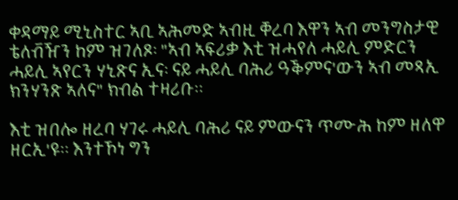ቀዳማይ ሚኒስተር ኣቢ ኣሕመድ ኣብዚ ቐረባ እዋን ኣብ መንግስታዊ ቴለቭዥን ከም ዝገለጾ፡ "ኣብ ኣፍሪቃ እቲ ዝሓየለ ሓይሊ ምድርን ሓይሊ ኣየርን ሃኒጽና ኢና፡ ናይ ሓይሊ ባሕሪ ዓቕምና'ውን ኣብ መጻኢ ክንሃንጽ ኣለና" ክብል ተዛሪቡ።

እቲ ዝበሎ ዘረባ ሃገሩ ሓይሊ ባሕሪ ናይ ምውናን ጥሙሕ ከም ዘለዋ ዘርኢ'ዩ። እንተኾነ ግን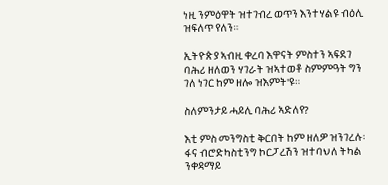ነዚ ንምዕዋት ዝተገብረ ወጥን እንተሃልዩ ብዕሊ ዝፍለጥ የለን።

ኢትዮጵያ ኣብዚ ቀረባ እዋናት ምስተን ኣፍደገ ባሕሪ ዘለወን ሃገራት ዝኣተወቶ ስምምዓት ግን ገለ ነገር ከም ዘሎ ዝእምት'ዩ።

ስለምንታይ ሓይሊ ባሕሪ ኣድለየ?

እቲ ምስ መንግስቲ ቅርበት ከም ዘለዎ ዝንገረሉ፡ ፋና ብሮድካስቲንግ ኮርፓረሽን ዝተባህለ ትካል ንቀዳማይ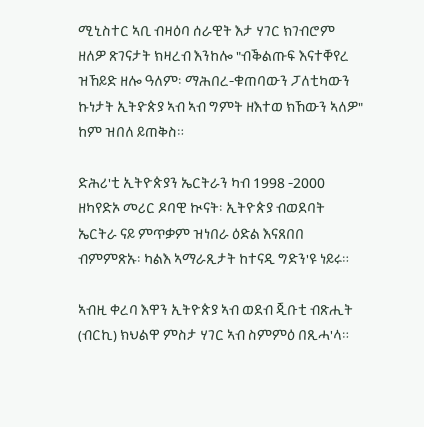ሚኒስተር ኣቢ ብዛዕባ ሰራዊት እታ ሃገር ክገብሮም ዘለዎ ጽገናታት ክዛረብ እንከሎ "ብቕልጡፍ እናተቐየረ ዝኸይድ ዘሎ ዓለም፡ ማሕበረ-ቁጠባውን ፓለቲካውን ኩነታት ኢትዯጵያ ኣብ ኣብ ግምት ዘእተወ ክኸውን ኣለዎ" ከም ዝበለ ይጠቅስ።

ድሕሪ'ቲ ኢትዮጵያን ኤርትራን ካብ 1998 -2000 ዘካየድኦ መሪር ዶባዊ ኲናት፡ ኢትዮጵያ ብወደባት ኤርትራ ናይ ምጥቃም ዝነበራ ዕድል እናጸበበ ብምምጽኡ፡ ካልእ ኣማራጺታት ከተናዲ ግድን'ዩ ነይሩ።

ኣብዚ ቀረባ እዋን ኢትዮጵያ ኣብ ወደብ ጂቡቲ ብጽሒት (ብርኪ) ክህልዋ ምስታ ሃገር ኣብ ስምምዕ በጺሓ'ላ።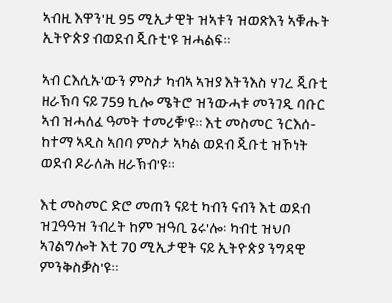ኣብዚ እዋን'ዚ 95 ሚኢታዊት ዝኣቱን ዝወጽእን ኣቑሑት ኢትዮጵያ ብወደብ ጂቡቲ'ዩ ዝሓልፍ።

ኣብ ርእሲኡ'ውን ምስታ ካብኣ ኣዝያ እትንእስ ሃገረ ጂቡቲ ዘራኽባ ናይ 759 ኪሎ ሜትሮ ዝንውሓቱ መንገዲ ባቡር ኣብ ዝሓለፈ ዓመት ተመሪቑ'ዩ። እቲ መስመር ንርእሰ-ከተማ ኣዲስ ኣበባ ምስታ ኣካል ወደብ ጂቡቲ ዝኾነት ወደብ ዶራለሕ ዘራኽብ'ዩ።

እቲ መስመር ድሮ መጠን ናይቲ ካብን ናብን እቲ ወደብ ዝጓዓዓዝ ንብረት ከም ዝዓቢ ጌሩ'ሎ፡ ካብቲ ዝህቦ ኣገልግሎት እቲ 70 ሚኢታዊት ናይ ኢትዮጵያ ንግዳዊ ምንቅስቓስ'ዩ።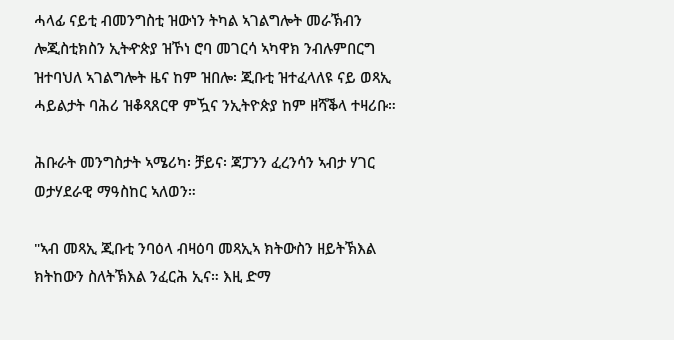ሓላፊ ናይቲ ብመንግስቲ ዝውነን ትካል ኣገልግሎት መራኽብን ሎጂስቲክስን ኢትዯጵያ ዝኾነ ሮባ መገርሳ ኣካዋክ ንብሉምበርግ ዝተባህለ ኣገልግሎት ዜና ከም ዝበሎ፡ ጂቡቲ ዝተፈላለዩ ናይ ወጻኢ ሓይልታት ባሕሪ ዝቆጻጸርዋ ምዃና ንኢትዮጵያ ከም ዘሻቕላ ተዛሪቡ።

ሕቡራት መንግስታት ኣሜሪካ፡ ቻይና፡ ጃፓንን ፈረንሳን ኣብታ ሃገር ወታሃደራዊ ማዓስከር ኣለወን።

"ኣብ መጻኢ ጂቡቲ ንባዕላ ብዛዕባ መጻኢኣ ክትውስን ዘይትኽእል ክትከውን ስለትኽእል ንፈርሕ ኢና። እዚ ድማ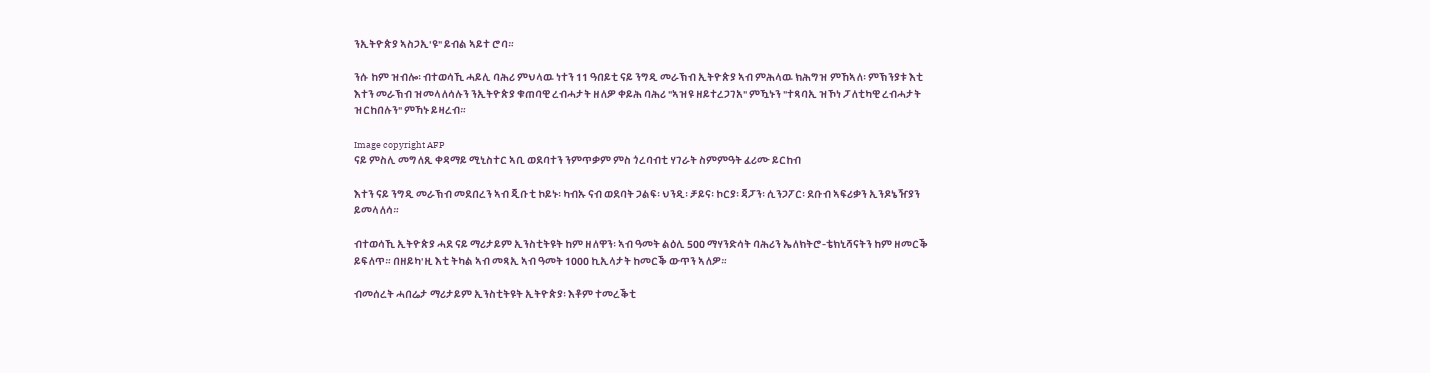ንኢትዮጵያ ኣስጋኢ'ዩ" ይብል ኣይተ ሮባ።

ንሱ ከም ዝብሎ፡ ብተወሳኺ ሓይሊ ባሕሪ ምህላዉ ነተን 11 ዓበይቲ ናይ ንግዲ መራኽብ ኢትዮጵያ ኣብ ምሕላዉ ክሕግዝ ምኸኣለ፡ ምኽንያቱ እቲ እተን መራኽብ ዝመላለሳሉን ንኢትዮጵያ ቁጠባዊ ረብሓታት ዘለዎ ቀይሕ ባሕሪ "ኣዝዩ ዘይተረጋገአ" ምዃኑን "ተጻባኢ ዝኾነ ፓለቲካዊ ረብሓታት ዝርከበሉን" ምኻኑ ይዛረብ።

Image copyright AFP
ናይ ምስሊ መግለጺ ቀዳማይ ሚኒስተር ኣቢ ወደባተን ንምጥቃም ምስ ጎረባብቲ ሃገራት ስምምዓት ፈሪሙ ይርከብ

እተን ናይ ንግዲ መራኽብ መደበረን ኣብ ጂቡቲ ኮይኑ፡ ካብኡ ናብ ወደባት ጋልፍ፡ ህንዲ፡ ቻይና፡ ኮርያ፡ ጃፓን፡ ሲንጋፖር፡ ደቡብ ኣፍሪቃን ኢንዶኔዥያን ይመላለሳ።

ብተወሳኺ ኢትዮጵያ ሓደ ናይ ማሪታይም ኢንስቲትዩት ከም ዘለዋን፡ ኣብ ዓመት ልዕሊ 500 ማሃንድሳት ባሕሪን ኤለክትሮ-ቴክኒሻናትን ከም ዘመርቕ ይፍለጥ። በዘይካ'ዚ እቲ ትካል ኣብ መጻኢ ኣብ ዓመት 1000 ኪኢላታት ከመርቕ ውጥን ኣለዎ።

ብመሰረት ሓበሬታ ማሪታይም ኢንስቲትዩት ኢትዮጵያ፡ እቶም ተመረቕቲ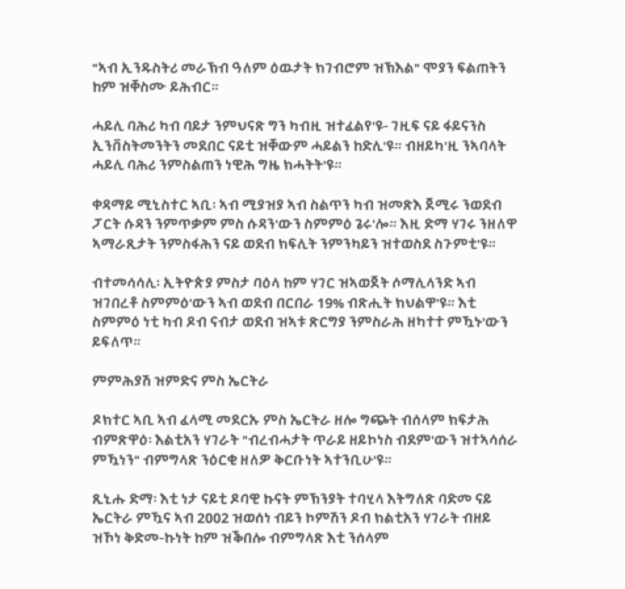"ኣብ ኢንዱስትሪ መራኽብ ዓለም ዕዉታት ክገብሮም ዝኽእል" ሞያን ፍልጠትን ከም ዝቐስሙ ይሕብር።

ሓይሊ ባሕሪ ካብ ባይታ ንምህናጽ ግን ካብዚ ዝተፈልየ'ዩ- ገዚፍ ናይ ፋይናንስ ኢንቨስትመንትን መደበር ናይቲ ዝቐውም ሓይልን ከድሊ'ዩ። ብዘይካ'ዚ ንኣባላት ሓይሊ ባሕሪ ንምስልጠን ነዊሕ ግዜ ክሓትት'ዩ።

ቀዳማይ ሚኒስተር ኣቢ፡ ኣብ ሚያዝያ ኣብ ስልጥን ካብ ዝመጽእ ጀሚሩ ንወደብ ፓርት ሱዳን ንምጥቃም ምስ ሱዳን'ውን ስምምዕ ጌሩ'ሎ። እዚ ድማ ሃገሩ ንዘለዋ ኣማራጺታት ንምስፋሕን ናይ ወደብ ክፍሊት ንምንካይን ዝተወስደ ስጉምቲ'ዩ።

ብተመሳሳሊ፡ ኢትዮጵያ ምስታ ባዕላ ከም ሃገር ዝኣወጀት ሶማሊላንድ ኣብ ዝገበረቶ ስምምዕ'ውን ኣብ ወደብ በርበራ 19% ብጽሒት ክህልዋ'ዩ። እቲ ስምምዕ ነቲ ካብ ዶብ ናብታ ወደብ ዝኣቱ ጽርግያ ንምስራሕ ዘካተተ ምዃኑ'ውን ይፍለጥ።

ምምሕያሽ ዝምድና ምስ ኤርትራ

ዶክተር ኣቢ ኣብ ፈላሚ መደርኡ ምስ ኤርትራ ዘሎ ግጭት ብሰላም ክፍታሕ ብምጽዋዕ፡ እልቲአን ሃገራት "ብረብሓታት ጥራይ ዘይኮነስ ብደም'ውን ዝተኣሳሰራ ምዃነን" ብምግላጽ ንዕርቂ ዘለዎ ቅርቡነት ኣተንቢሁ'ዩ።

ጺኒሑ ድማ፡ እቲ ነታ ናይቲ ዶባዊ ኩናት ምኽንያት ተባሂላ እትግለጽ ባድመ ናይ ኤርትራ ምዃና ኣብ 2002 ዝወሰነ ብይን ኮምሽን ዶብ ክልቲአን ሃገራት ብዘይ ዝኾነ ቅድመ-ኩነት ከም ዝቕበሎ ብምግላጽ እቲ ንሰላም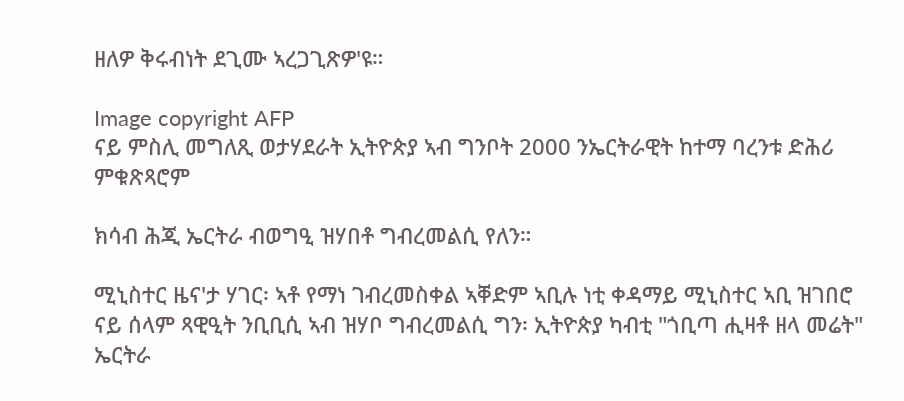ዘለዎ ቅሩብነት ደጊሙ ኣረጋጊጽዎ'ዩ።

Image copyright AFP
ናይ ምስሊ መግለጺ ወታሃደራት ኢትዮጵያ ኣብ ግንቦት 2000 ንኤርትራዊት ከተማ ባረንቱ ድሕሪ ምቁጽጻሮም

ክሳብ ሕጂ ኤርትራ ብወግዒ ዝሃበቶ ግብረመልሲ የለን።

ሚኒስተር ዜና'ታ ሃገር፡ ኣቶ የማነ ገብረመስቀል ኣቐድም ኣቢሉ ነቲ ቀዳማይ ሚኒስተር ኣቢ ዝገበሮ ናይ ሰላም ጻዊዒት ንቢቢሲ ኣብ ዝሃቦ ግብረመልሲ ግን፡ ኢትዮጵያ ካብቲ "ጎቢጣ ሒዛቶ ዘላ መሬት" ኤርትራ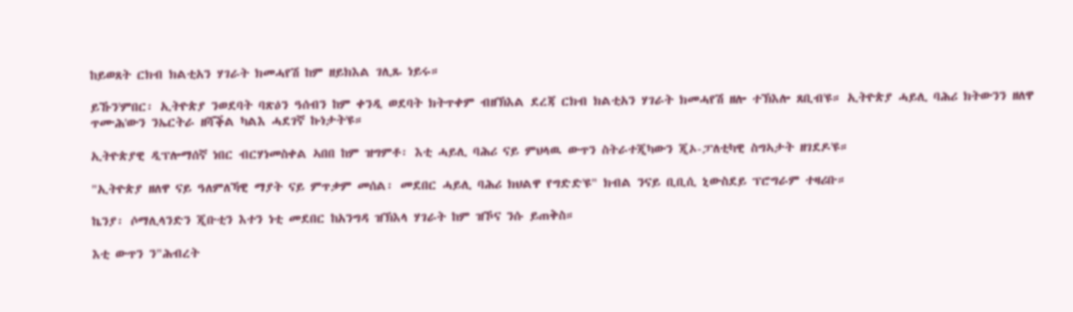ከይወጸት ርክብ ክልቲአን ሃገራት ክመሓየሽ ከም ዘይክእል ገሊጹ ነይሩ።

ይኹን'ምበር፡ ኢትዮጵያ ንወደባት ባጽዕን ዓሰብን ከም ቀንዲ ወደባት ክትጥቀም ብዘኽእል ደረጃ ርክብ ክልቲአን ሃገራት ክመሓየሽ ዘሎ ተኽእሎ ጸቢብ'ዩ። ኢትዮጵያ ሓይሊ ባሕሪ ክትውንን ዘለዋ ጥሙሕ'ውን ንኤርትራ ዘሻቕል ካልእ ሓደገኛ ኩነታት'ዩ።

ኢትዮጵያዊ ዲፕሎማሰኛ ነበር ብርሃነመስቀል ኣበበ ከም ዝግምቶ፡ እቲ ሓይሊ ባሕሪ ናይ ምህላዉ ውጥን ስትራተጂካውን ጂኦ-ፓለቲካዊ ስግኣታት ዘገደዶ'ዩ።

"ኢትዮጵያ ዘለዋ ናይ ዓለምለኻዊ ማያት ናይ ምጥቃም መሰል፡ መደበር ሓይሊ ባሕሪ ክህልዋ የግድድ'ዩ" ክብል ንናይ ቢቢሲ ኒውስደይ ፕሮግራም ተዛሪቡ።

ኬንያ፡ ሶማሊላንድን ጂቡቲን እተን ነቲ መደበር ከአንግዳ ዝኽእላ ሃገራት ከም ዝኾና ንሱ ይጠቅስ።

እቲ ውጥን ን"ሕብረት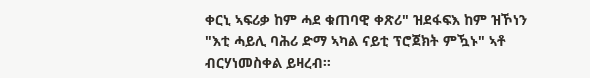ቀርኒ ኣፍሪቃ ከም ሓደ ቁጠባዊ ቀጽሪ" ዝደፋፍእ ከም ዝኾነን "እቲ ሓይሊ ባሕሪ ድማ ኣካል ናይቲ ፕሮጀክት ምዃኑ" ኣቶ ብርሃነመስቀል ይዛረብ።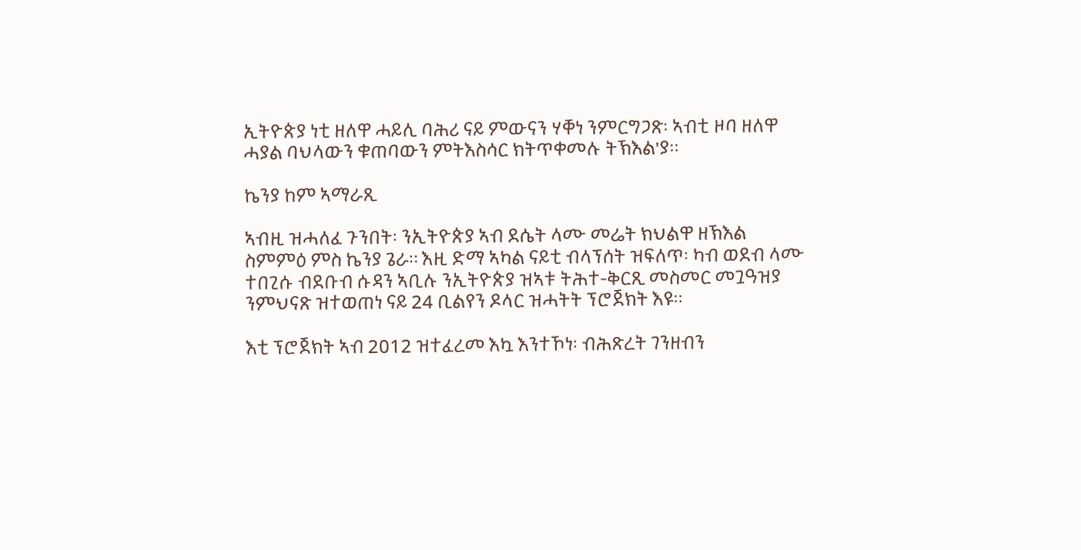ኢትዮጵያ ነቲ ዘለዋ ሓይሊ ባሕሪ ናይ ምውናን ሃቐነ ንምርግጋጽ፡ ኣብቲ ዞባ ዘለዋ ሓያል ባህላውን ቁጠባውን ምትእስሳር ክትጥቀመሉ ትኽእል'ያ።

ኬንያ ከም ኣማራጺ

ኣብዚ ዝሓለፈ ጉንበት፡ ንኢትዮጵያ ኣብ ደሴት ላሙ መሬት ክህልዋ ዘኽእል ስምምዕ ምስ ኬንያ ጌራ። እዚ ድማ ኣካል ናይቲ ብላፕሰት ዝፍለጥ፡ ካብ ወደብ ላሙ ተበጊሱ ብደቡብ ሱዳን ኣቢሉ ንኢትዮጵያ ዝኣቱ ትሕተ-ቅርጺ መስመር መጓዓዝያ ንምህናጽ ዝተወጠነ ናይ 24 ቢልየን ዶላር ዝሓትት ፕሮጀክት እዩ።

እቲ ፕሮጀክት ኣብ 2012 ዝተፈረመ እኳ እንተኾነ፡ ብሕጽረት ገንዘብን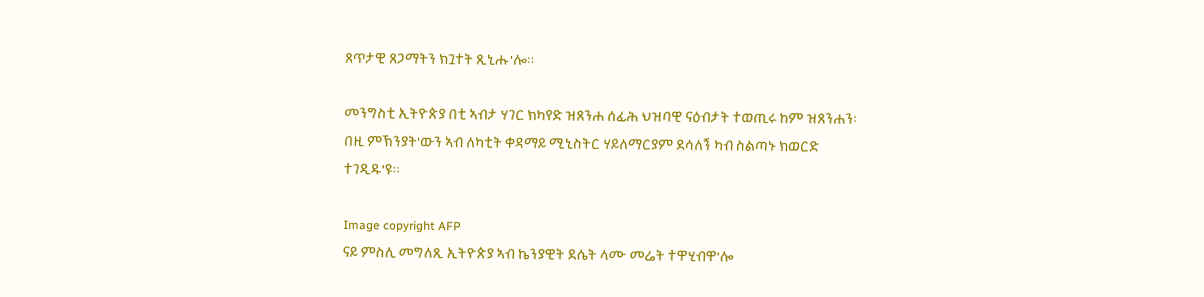ጸጥታዊ ጸጋማትን ክጓተት ጺኒሑ'ሎ።

መንግስቲ ኢትዮጵያ በቲ ኣብታ ሃገር ክካየድ ዝጸንሐ ሰፊሕ ህዝባዊ ናዕብታት ተወጢሩ ከም ዝጸንሐን፡ በዚ ምኽንያት'ውን ኣብ ለካቲት ቀዳማይ ሚኒስትር ሃይለማርያም ደሳለኝ ካብ ስልጣኑ ክወርድ ተገዲዱ'ዩ።

Image copyright AFP
ናይ ምስሊ መግለጺ ኢትዮጵያ ኣብ ኬንያዊት ደሴት ላሙ መሬት ተዋሂብዋ'ሎ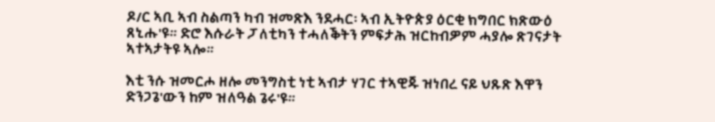ዶ/ር ኣቢ ኣብ ስልጣን ካብ ዝመጽእ ንደሓር፡ ኣብ ኢትዮጵያ ዕርቂ ክግበር ክጽውዕ ጸኒሑ'ዩ። ድሮ እሱራት ፓለቲካን ተሓለቕትን ምፍታሕ ዝርከብዎም ሓያሎ ጽገናታት ኣተኣታትዩ ኣሎ።

እቲ ንሱ ዝመርሖ ዘሎ መንግስቲ ነቲ ኣብታ ሃገር ተኣዊጁ ዝነበረ ናይ ህጹጽ እዋን ድንጋጌ'ውን ከም ዝለዓል ጌሩ'ዩ።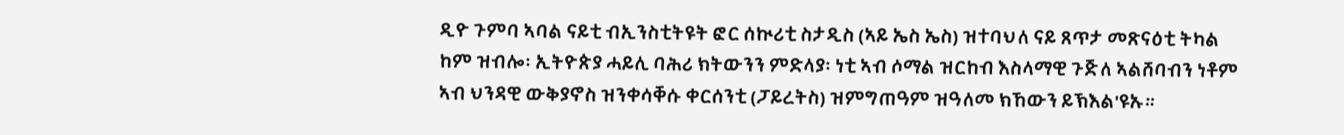ዲዮ ጉምባ ኣባል ናይቲ ብኢንስቲትዩት ፎር ሰኲሪቲ ስታዲስ (ኣይ ኤስ ኤስ) ዝተባህለ ናይ ጸጥታ መጽናዕቲ ትካል ከም ዝብሎ፡ ኢትዮጵያ ሓይሊ ባሕሪ ክትውንን ምድላያ፡ ነቲ ኣብ ሶማል ዝርከብ እስላማዊ ጉጅለ ኣልሸባብን ነቶም ኣብ ህንዳዊ ውቅያኖስ ዝንቀሳቐሱ ቀርሰንቲ (ፓይረትስ) ዝምግጠዓም ዝዓለመ ክኸውን ይኽእል'ዩኡ።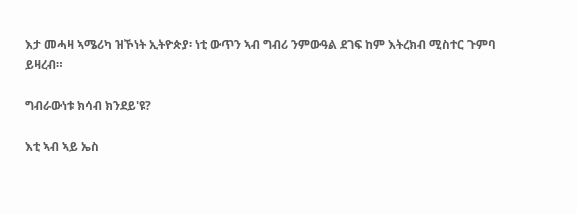እታ መሓዛ ኣሜሪካ ዝኾነት ኢትዮጵያ፡ ነቲ ውጥን ኣብ ግብሪ ንምውዓል ደገፍ ከም እትረክብ ሚስተር ጉምባ ይዛረብ።

ግብራውነቱ ክሳብ ክንደይ'ዩ?

እቲ ኣብ ኣይ ኤስ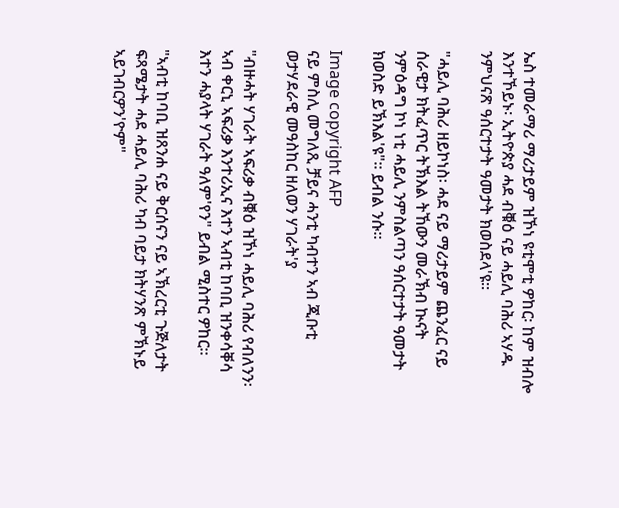ኤስ ተመራማሪ ማሪታይም ዝኾነ ዩቲሞቲ ዎከር፡ ከም ዝብሎ እንተኾይኑ፡ ኢትዮጵያ ሓደ ብቑዕ ናይ ሓይሊ ባሕሪ ኣሃዱ ንምህናጽ ዓሰርተታት ዓመታት ክወስደላ'ዩ።

"ሓይሊ ባሕሪ ዘይኮነስ፡ ሓደ ናይ ማሪታይም ጨንፈር ናይ ሰራዊታ ክትፈጥር ትኽእል ትኸውን መራኽብ ኲናት ንምዕዳግ ኮነ ነቲ ሓይሊ ንምስልጣን ዓሰርተታት ዓመታት ክወስድ ይኽእል'ዩ"። ይብል ንሱ።

Image copyright AFP
ናይ ምስሊ መግለጺ ቻይና ሓንቲ ካብተን ኣብ ጂቡቲ ወታሃደራዊ መዓስከር ዘለወን ሃገራት'ያ

"ብዙሓት ሃገራት ኣፍሪቃ ብቑዕ ዝኾነ ሓይሊ ባሕሪ የብለንን፡ ኣብ ቀርኒ ኣፍሪቃ እንተሪኢና እተን ኣብቲ ከባቢ ዝንቀሳቐሳ እተን ሓያላት ሃገራት ዓለም'የን" ይብል ሚስተር ዎከር።

"ኣብቲ ከባቢ ዝጸንሐ ናይ ቅርሰናን ናይ ኣኽረርቲ ጉጅለታት ፍጻሜታት ሓደ ሓይሊ ባሕሪ ካብ ባይታ ክትሃንጽ ምኽኑይ ኣይገብርዎን'ዮም"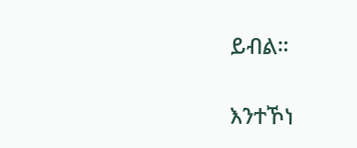ይብል።

እንተኾነ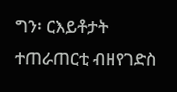ግን፡ ርእይቶታት ተጠራጠርቲ ብዘየገድስ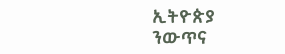ኢትዮጵያ ንውጥና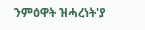ንምዕዋት ዝሓረነት'ያ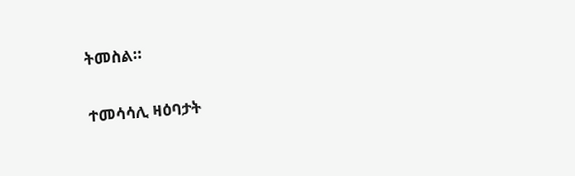ትመስል።

ተመሳሳሊ ዛዕባታት